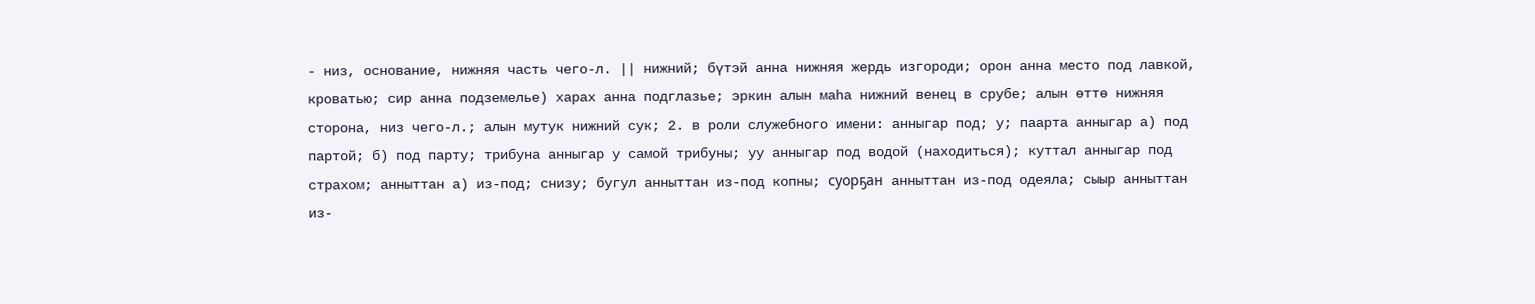- низ, основание, нижняя часть чего-л. || нижний; бүтэй анна нижняя жердь изгороди; орон анна место под лавкой, кроватью; сир анна подземелье) харах анна подглазье; эркин алын маһа нижний венец в срубе; алын өттө нижняя сторона, низ чего-л.; алын мутук нижний сук; 2. в роли служебного имени: анныгар под; у; паарта анныгар а) под партой; б) под парту; трибуна анныгар у самой трибуны; уу анныгар под водой (находиться); куттал анныгар под страхом; анныттан а) из-под; снизу; бугул анныттан из-под копны; суорҕан анныттан из-под одеяла; сыыр анныттан из-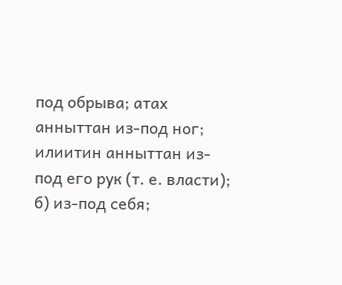под обрыва; атах анныттан из-под ног; илиитин анныттан из-под его рук (т. е. власти); б) из-под себя;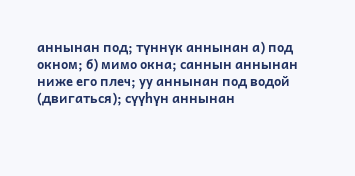аннынан под; түннүк аннынан а) под окном; б) мимо окна; саннын аннынан ниже его плеч; уу аннынан под водой (двигаться); сүүһүн аннынан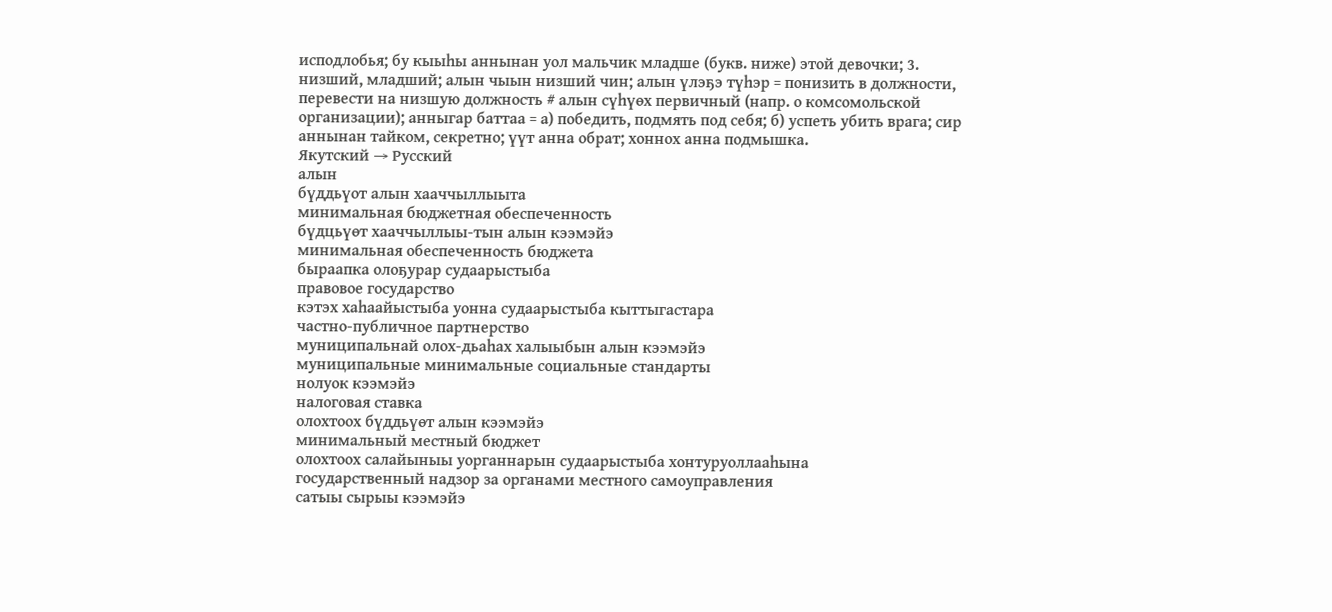исподлобья; бу кыыһы аннынан уол мальчик младше (букв. ниже) этой девочки; 3. низший, младший; алын чыын низший чин; алын үлэҕэ түһэр = понизить в должности, перевести на низшую должность # алын сүһүөх первичный (напр. о комсомольской организации); анныгар баттаа = а) победить, подмять под себя; б) успеть убить врага; сир аннынан тайком, секретно; үүт анна обрат; хоннох анна подмышка.
Якутский → Русский
алын
бүддьүот алын хааччыллыыта
минимальная бюджетная обеспеченность
бүдцьүөт хааччыллыы-тын алын кээмэйэ
минимальная обеспеченность бюджета
быраапка олоҕурар судаарыстыба
правовое государство
кэтэх хаһаайыстыба уонна судаарыстыба кыттыгастара
частно-публичное партнерство
муниципальнай олох-дьаһах халыыбын алын кээмэйэ
муниципальные минимальные социальные стандарты
нолуок кээмэйэ
налоговая ставка
олохтоох бүддьүөт алын кээмэйэ
минимальный местный бюджет
олохтоох салайыныы уорганнарын судаарыстыба хонтуруоллааһына
государственный надзор за органами местного самоуправления
сатыы сырыы кээмэйэ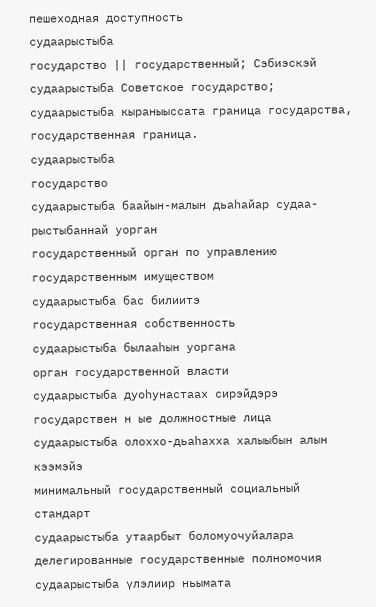пешеходная доступность
судаарыстыба
государство || государственный; Сэбиэскэй судаарыстыба Советское государство; судаарыстыба кыраныыссата граница государства, государственная граница.
судаарыстыба
государство
судаарыстыба баайын-малын дьаһайар судаа-рыстыбаннай уорган
государственный орган по управлению государственным имуществом
судаарыстыба бас билиитэ
государственная собственность
судаарыстыба былааһын уоргана
орган государственной власти
судаарыстыба дуоһунастаах сирэйдэрэ
государствен н ые должностные лица
судаарыстыба олоххо-дьаһахха халыыбын алын кээмэйэ
минимальный государственный социальный стандарт
судаарыстыба утаарбыт боломуочуйалара
делегированные государственные полномочия
судаарыстыба үлэлиир ньымата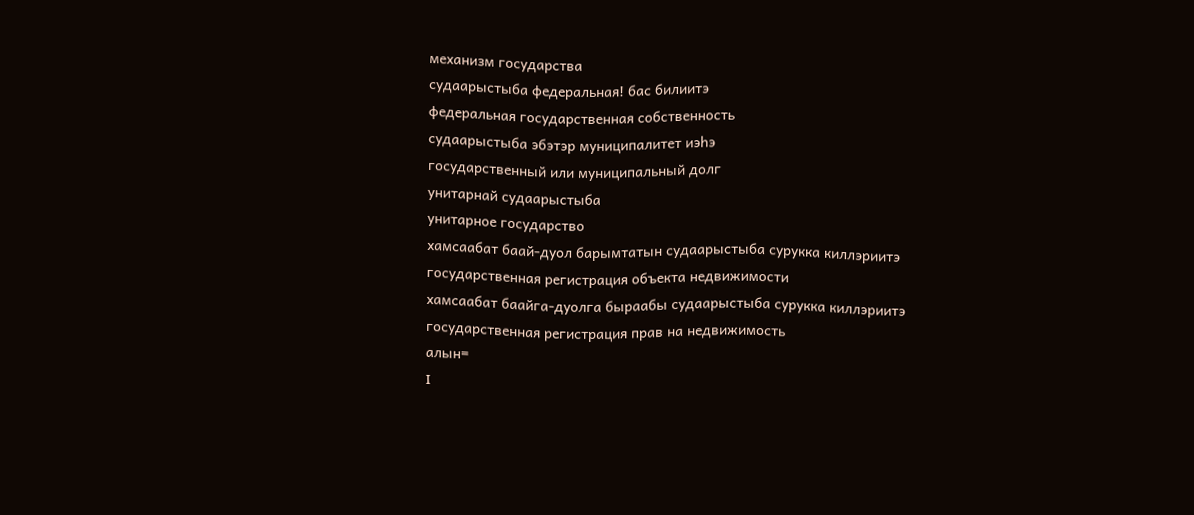механизм государства
судаарыстыба федеральная! бас билиитэ
федеральная государственная собственность
судаарыстыба эбэтэр муниципалитет иэһэ
государственный или муниципальный долг
унитарнай судаарыстыба
унитарное государство
хамсаабат баай-дуол барымтатын судаарыстыба сурукка киллэриитэ
государственная регистрация объекта недвижимости
хамсаабат баайга-дуолга быраабы судаарыстыба сурукка киллэриитэ
государственная регистрация прав на недвижимость
алын=
I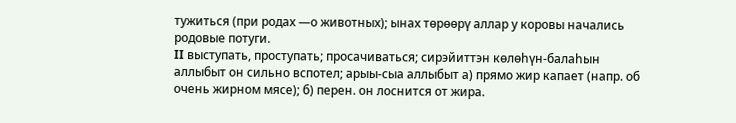тужиться (при родах —о животных); ынах төрөөрү аллар у коровы начались родовые потуги.
II выступать, проступать; просачиваться; сирэйиттэн көлөһүн-балаһын аллыбыт он сильно вспотел; арыы-сыа аллыбыт а) прямо жир капает (напр. об очень жирном мясе); б) перен. он лоснится от жира.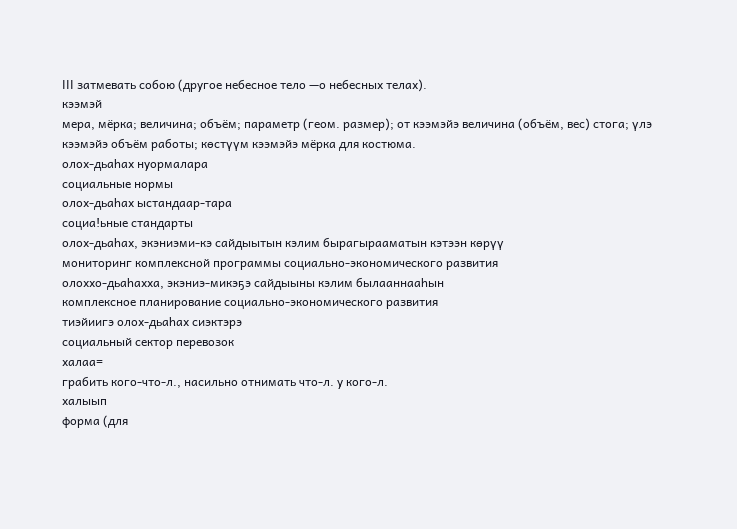III затмевать собою (другое небесное тело —о небесных телах).
кээмэй
мера, мёрка; величина; объём; параметр (геом. размер); от кээмэйэ величина (объём, вес) стога; үлэ кээмэйэ объём работы; көстүүм кээмэйэ мёрка для костюма.
олох-дьаһах нуормалара
социальные нормы
олох-дьаһах ыстандаар-тара
социа!ьные стандарты
олох-дьаһах, экэниэми-кэ сайдыытын кэлим бырагырааматын кэтээн көрүү
мониторинг комплексной программы социально-экономического развития
олоххо-дьаһахха, экэниэ-микэҕэ сайдыыны кэлим былааннааһын
комплексное планирование социально-экономического развития
тиэйиигэ олох-дьаһах сиэктэрэ
социальный сектор перевозок
халаа=
грабить кого-что-л., насильно отнимать что-л. у кого-л.
халыып
форма (для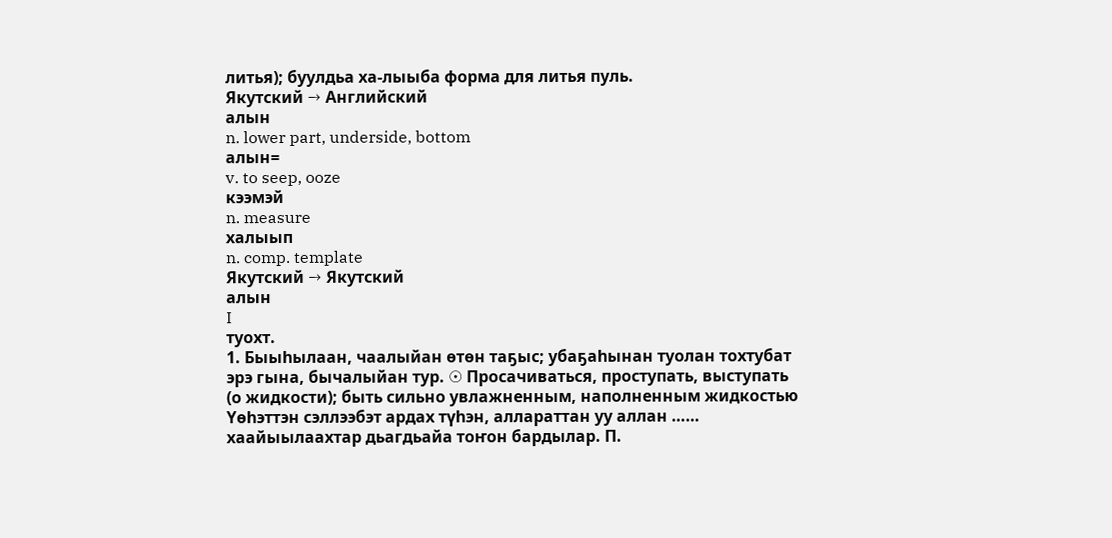литья); буулдьа ха-лыыба форма для литья пуль.
Якутский → Английский
алын
n. lower part, underside, bottom
алын=
v. to seep, ooze
кээмэй
n. measure
халыып
n. comp. template
Якутский → Якутский
алын
I
туохт.
1. Быыһылаан, чаалыйан өтөн таҕыс; убаҕаһынан туолан тохтубат эрэ гына, бычалыйан тур. ☉ Просачиваться, проступать, выступать (о жидкости); быть сильно увлажненным, наполненным жидкостью
Үөһэттэн сэллээбэт ардах түһэн, аллараттан уу аллан …… хаайыылаахтар дьагдьайа тоҥон бардылар. П.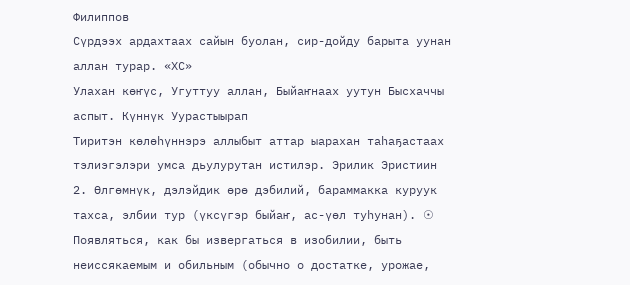Филиппов
Сүрдээх ардахтаах сайын буолан, сир-дойду барыта уунан аллан турар. «ХС»
Улахан көҥүс, Угуттуу аллан, Быйаҥнаах уутун Бысхаччы аспыт. Күннүк Уурастыырап
Тиритэн көлөһүннэрэ аллыбыт аттар ыарахан таһаҕастаах тэлиэгэлэри умса дьулурутан истилэр. Эрилик Эристиин
2. Өлгөмнүк, дэлэйдик өрө дэбилий, бараммакка куруук тахса, элбии тур (үксүгэр быйаҥ, ас-үөл туһунан). ☉ Появляться, как бы извергаться в изобилии, быть неиссякаемым и обильным (обычно о достатке, урожае,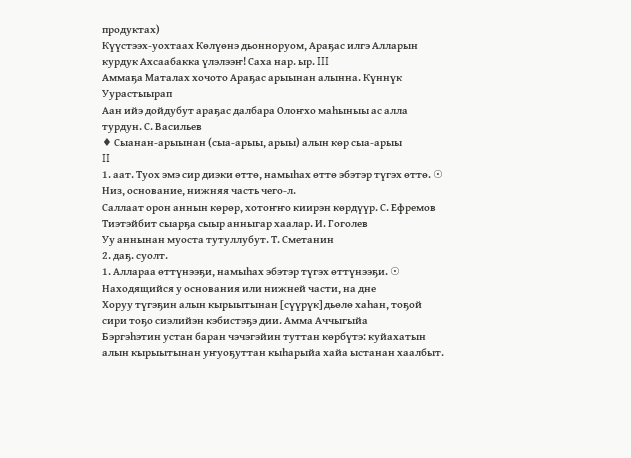продуктах)
Күүстээх-уохтаах Көлүөнэ дьонноруом, Араҕас илгэ Алларын курдук Ахсаабакка үлэлээҥ! Саха нар. ыр. III
Аммаҕа Маталах хочото Араҕас арыынан алынна. Күннүк Уурастыырап
Аан ийэ дойдубут араҕас далбара Олоҥхо маһыныы ас алла турдун. С. Васильев
♦ Сыанан-арыынан (сыа-арыы, арыы) алын көр сыа-арыы
II
1. аат. Туох эмэ сир диэки өттө, намыһах өттө эбэтэр түгэх өттө. ☉ Низ, основание, нижняя часть чего-л.
Саллаат орон аннын көрөр, хотоҥҥо киирэн көрдүүр. С. Ефремов
Тиэтэйбит сыарҕа сыыр анныгар хаалар. И. Гоголев
Уу аннынан муоста тутуллубут. Т. Сметанин
2. даҕ. суолт.
1. Аллараа өттүнээҕи, намыһах эбэтэр түгэх өттүнээҕи. ☉ Находящийся у основания или нижней части, на дне
Хоруу түгэҕин алын кырыытынан [сүүрүк] дьөлө хаһан, тоҕой сири тоҕо сиэлийэн кэбистэҕэ дии. Амма Аччыгыйа
Бэргэһэтин устан баран чэчэгэйин туттан көрбүтэ: куйахатын алын кырыытынан уҥуоҕуттан кыһарыйа хайа ыстанан хаалбыт.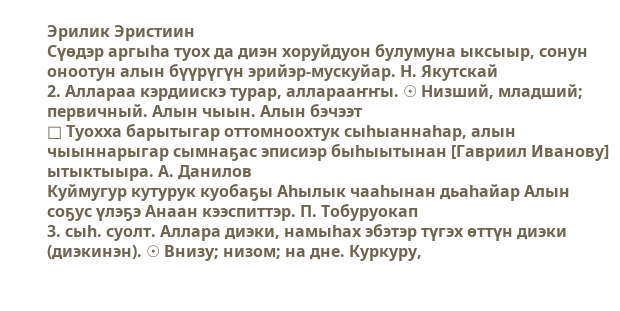Эрилик Эристиин
Сүөдэр аргыһа туох да диэн хоруйдуон булумуна ыксыыр, сонун оноотун алын бүүрүгүн эрийэр-мускуйар. Н. Якутскай
2. Аллараа кэрдиискэ турар, алларааҥҥы. ☉ Низший, младший; первичный. Алын чыын. Алын бэчээт
□ Туохха барытыгар оттомноохтук сыһыаннаһар, алын чыыннарыгар сымнаҕас эписиэр быһыытынан [Гавриил Иванову] ытыктыыра. А. Данилов
Куймугур кутурук куобаҕы Аһылык чааһынан дьаһайар Алын соҕус үлэҕэ Анаан кээспиттэр. П. Тобуруокап
3. сыһ. суолт. Аллара диэки, намыһах эбэтэр түгэх өттүн диэки (диэкинэн). ☉ Внизу; низом; на дне. Куркуру,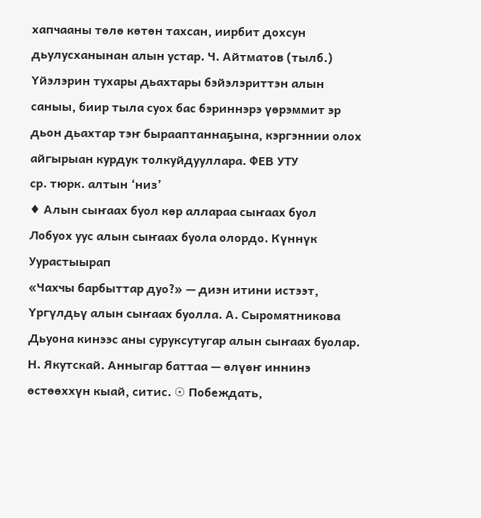хапчааны төлө көтөн тахсан, иирбит дохсун дьулусханынан алын устар. Ч. Айтматов (тылб.)
Үйэлэрин тухары дьахтары бэйэлэриттэн алын саныы, биир тыла суох бас бэриннэрэ үөрэммит эр дьон дьахтар тэҥ бырааптаннаҕына, кэргэннии олох айгырыан курдук толкуйдууллара. ФЕВ УТУ
ср. тюрк. алтын ‘низ’
♦ Алын сыҥаах буол көр аллараа сыҥаах буол
Лобуох уус алын сыҥаах буола олордо. Күннүк Уурастыырап
«Чахчы барбыттар дуо?» — диэн итини истээт, Үргүлдьү алын сыҥаах буолла. А. Сыромятникова
Дьуона кинээс аны суруксутугар алын сыҥаах буолар. Н. Якутскай. Анныгар баттаа — өлүөҥ иннинэ өстөөххүн кыай, ситис. ☉ Побеждать,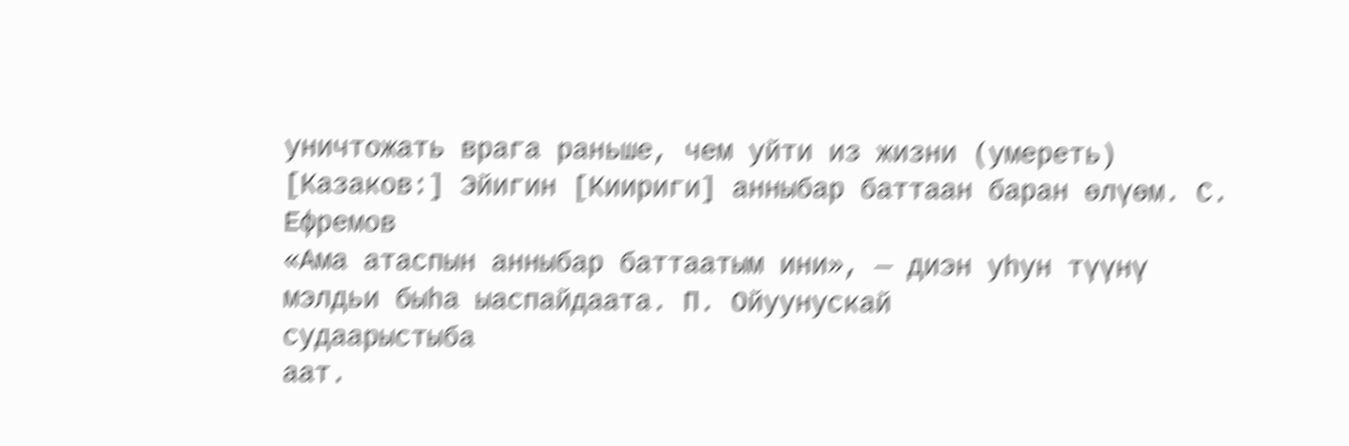уничтожать врага раньше, чем уйти из жизни (умереть)
[Казаков:] Эйигин [Киириги] анныбар баттаан баран өлүөм. С. Ефремов
«Ама атаспын анныбар баттаатым ини», — диэн уһун түүнү мэлдьи быһа ыаспайдаата. П. Ойуунускай
судаарыстыба
аат.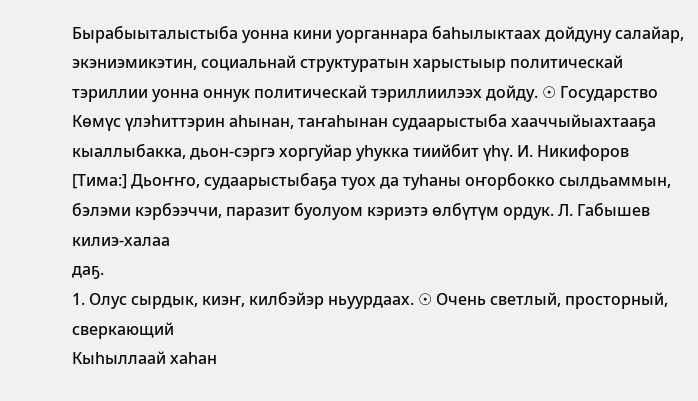Бырабыыталыстыба уонна кини уорганнара баһылыктаах дойдуну салайар, экэниэмикэтин, социальнай структуратын харыстыыр политическай тэриллии уонна оннук политическай тэриллиилээх дойду. ☉ Государство
Көмүс үлэһиттэрин аһынан, таҥаһынан судаарыстыба хааччыйыахтааҕа кыаллыбакка, дьон-сэргэ хоргуйар уһукка тиийбит үһү. И. Никифоров
[Тима:] Дьоҥҥо, судаарыстыбаҕа туох да туһаны оҥорбокко сылдьаммын, бэлэми кэрбээччи, паразит буолуом кэриэтэ өлбүтүм ордук. Л. Габышев
килиэ-халаа
даҕ.
1. Олус сырдык, киэҥ, килбэйэр ньуурдаах. ☉ Очень светлый, просторный, сверкающий
Кыһыллаай хаһан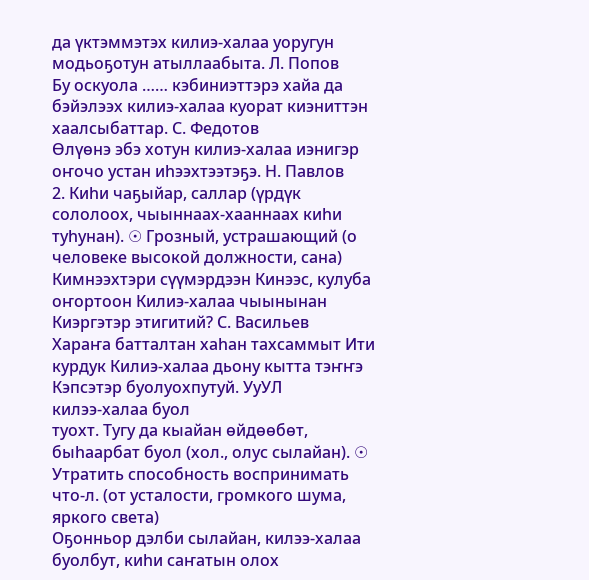да үктэммэтэх килиэ-халаа уоругун модьоҕотун атыллаабыта. Л. Попов
Бу оскуола …… кэбиниэттэрэ хайа да бэйэлээх килиэ-халаа куорат киэниттэн хаалсыбаттар. С. Федотов
Өлүөнэ эбэ хотун килиэ-халаа иэнигэр оҥочо устан иһээхтээтэҕэ. Н. Павлов
2. Киһи чаҕыйар, саллар (үрдүк сололоох, чыыннаах-хааннаах киһи туһунан). ☉ Грозный, устрашающий (о человеке высокой должности, сана)
Кимнээхтэри сүүмэрдээн Кинээс, кулуба оҥортоон Килиэ-халаа чыынынан Киэргэтэр этигитий? С. Васильев
Хараҥа батталтан хаһан тахсаммыт Ити курдук Килиэ-халаа дьону кытта тэҥҥэ Кэпсэтэр буолуохпутуй. УуУЛ
килээ-халаа буол
туохт. Тугу да кыайан өйдөөбөт, быһаарбат буол (хол., олус сылайан). ☉ Утратить способность воспринимать что-л. (от усталости, громкого шума, яркого света)
Оҕонньор дэлби сылайан, килээ-халаа буолбут, киһи саҥатын олох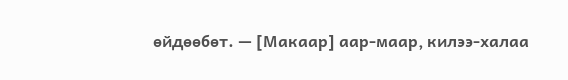өйдөөбөт. — [Макаар] аар-маар, килээ-халаа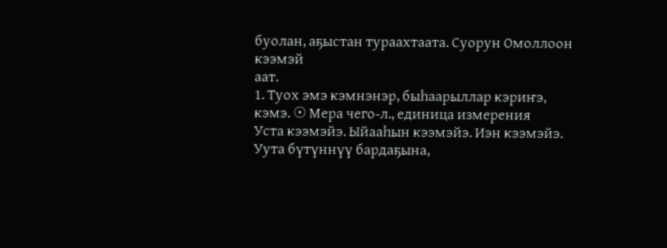буолан, аҕыстан тураахтаата. Суорун Омоллоон
кээмэй
аат.
1. Туох эмэ кэмнэнэр, быһаарыллар кэриҥэ, кэмэ. ☉ Мера чего-л., единица измерения
Уста кээмэйэ. Ыйааһын кээмэйэ. Иэн кээмэйэ. Уута бүтүннүү бардаҕына,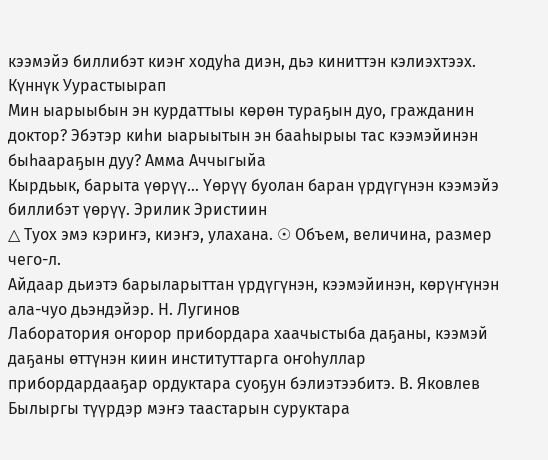кээмэйэ биллибэт киэҥ ходуһа диэн, дьэ киниттэн кэлиэхтээх. Күннүк Уурастыырап
Мин ыарыыбын эн курдаттыы көрөн тураҕын дуо, гражданин доктор? Эбэтэр киһи ыарыытын эн бааһырыы тас кээмэйинэн быһаараҕын дуу? Амма Аччыгыйа
Кырдьык, барыта үөрүү… Үөрүү буолан баран үрдүгүнэн кээмэйэ биллибэт үөрүү. Эрилик Эристиин
△ Туох эмэ кэриҥэ, киэҥэ, улахана. ☉ Объем, величина, размер чего-л.
Айдаар дьиэтэ барыларыттан үрдүгүнэн, кээмэйинэн, көрүҥүнэн ала-чуо дьэндэйэр. Н. Лугинов
Лаборатория оҥорор прибордара хаачыстыба даҕаны, кээмэй даҕаны өттүнэн киин институттарга оҥоһуллар прибордардааҕар ордуктара суоҕун бэлиэтээбитэ. В. Яковлев
Былыргы түүрдэр мэҥэ таастарын суруктара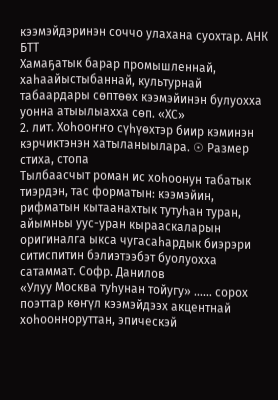кээмэйдэринэн соччо улахана суохтар. АНК БТТ
Хамаҕатык барар промышленнай, хаһаайыстыбаннай, культурнай табаардары сөптөөх кээмэйинэн булуохха уонна атыылыахха сөп. «ХС»
2. лит. Хоһооҥҥо сүһүөхтэр биир кэминэн кэрчиктэнэн хатыланыылара. ☉ Размер стиха, стопа
Тылбаасчыт роман ис хоһоонун табатык тиэрдэн, тас форматын: кээмэйин, рифматын кытаанахтык тутуһан туран, айымньы уус-уран кырааскаларын оригиналга ыкса чугасаһардык биэрэри ситиспитин бэлиэтээбэт буолуохха сатаммат. Софр. Данилов
«Улуу Москва туһунан тойугу» …… сорох поэттар көҥүл кээмэйдээх акцентнай хоһоонноруттан, эпическэй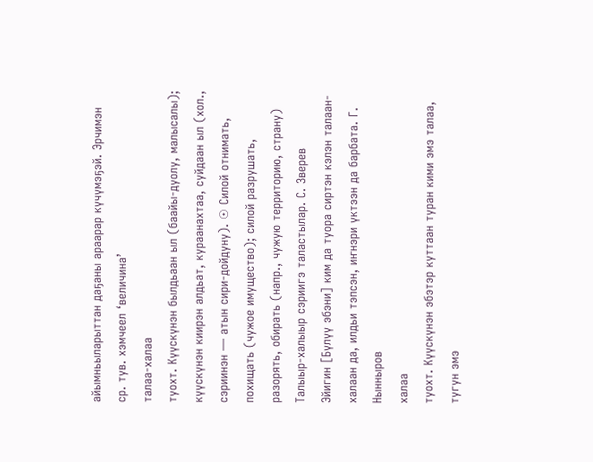айымньыларыттан даҕаны араарар күчүмэҕэй. Эрчимэн
ср. тув. хэмчеел ‘величина’
талаа-халаа
туохт. Күүскүнэн былдьаан ыл (баайы-дуолу, малысалы); күүскүнэн киирэн алдьат, кураанахтаа, суйдаан ыл (хол., сэриинэн — атын сири-дойдуну). ☉ Силой отнимать, похищать (чужое имущество); силой разрушать, разорять, обирать (напр., чужую территорию, страну)
Талыыр-халыыр сэриигэ таластылар. С. Зверев
Эйигин [Бүлүү эбэни] ким да туора сиртэн кэлэн талаан-халаан да, илдьи тэпсэн, иҥнэри үктээн да барбата. Г. Нынныров
халаа
туохт. Күүскүнэн эбэтэр куттаан туран кими эмэ талаа, тугун эмэ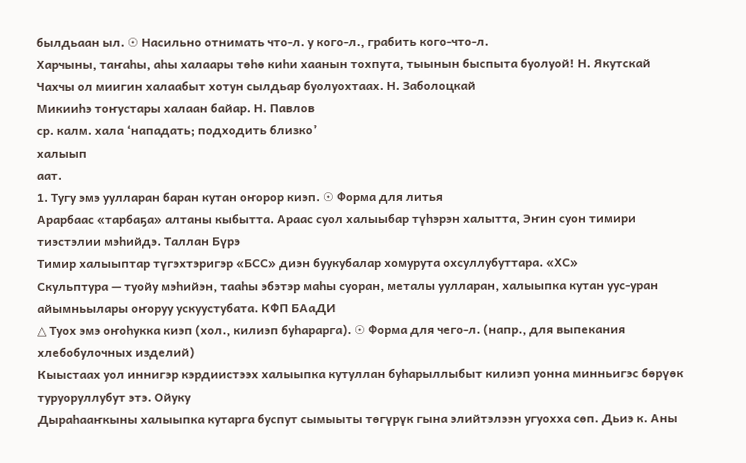былдьаан ыл. ☉ Насильно отнимать что-л. у кого-л., грабить кого-что-л.
Харчыны, таҥаһы, аһы халаары төһө киһи хаанын тохпута, тыынын быспыта буолуой! Н. Якутскай
Чахчы ол миигин халаабыт хотун сылдьар буолуохтаах. Н. Заболоцкай
Микииһэ тоҥустары халаан байар. Н. Павлов
ср. калм. хала ‘нападать; подходить близко’
халыып
аат.
1. Тугу эмэ уулларан баран кутан оҥорор киэп. ☉ Форма для литья
Арарбаас «тарбаҕа» алтаны кыбытта. Араас суол халыыбар түһэрэн халытта, Эҥин суон тимири тиэстэлии мэһийдэ. Таллан Бүрэ
Тимир халыыптар түгэхтэригэр «БСС» диэн буукубалар хомурута охсуллубуттара. «ХС»
Скульптура — туойу мэһийэн, тааһы эбэтэр маһы суоран, металы уулларан, халыыпка кутан уус-уран айымньылары оҥоруу ускуустубата. КФП БАаДИ
△ Туох эмэ оҥоһукка киэп (хол., килиэп буһарарга). ☉ Форма для чего-л. (напр., для выпекания хлебобулочных изделий)
Кыыстаах уол иннигэр кэрдиистээх халыыпка кутуллан буһарыллыбыт килиэп уонна минньигэс бөрүөк туруоруллубут этэ. Ойуку
Дыраһааҥкыны халыыпка кутарга буспут сымыыты төгүрүк гына элийтэлээн угуохха сөп. Дьиэ к. Аны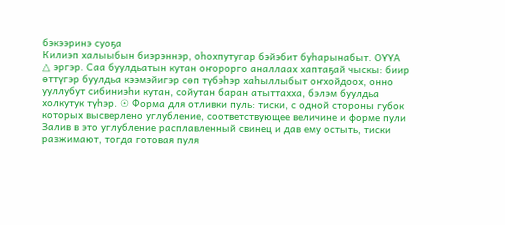бэкээринэ суоҕа
Килиэп халыыбын биэрэннэр, оһохпутугар бэйэбит буһарынабыт. ОҮҮА
△ эргэр. Саа буулдьатын кутан оҥорорго аналлаах хаптаҕай чыскы: биир өттүгэр буулдьа кээмэйигэр сөп түбэһэр хаһыллыбыт оҥхойдоох, онно ууллубут сибиниэһи кутан, сойутан баран атыттахха, бэлэм буулдьа холкутук түһэр. ☉ Форма для отливки пуль: тиски, с одной стороны губок которых высверлено углубление, соответствующее величине и форме пули
Залив в это углубление расплавленный свинец и дав ему остыть, тиски разжимают, тогда готовая пуля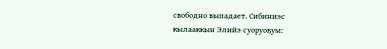свободно выпадает. Сибиниэс кылааккын Элийэ суоруоҕум: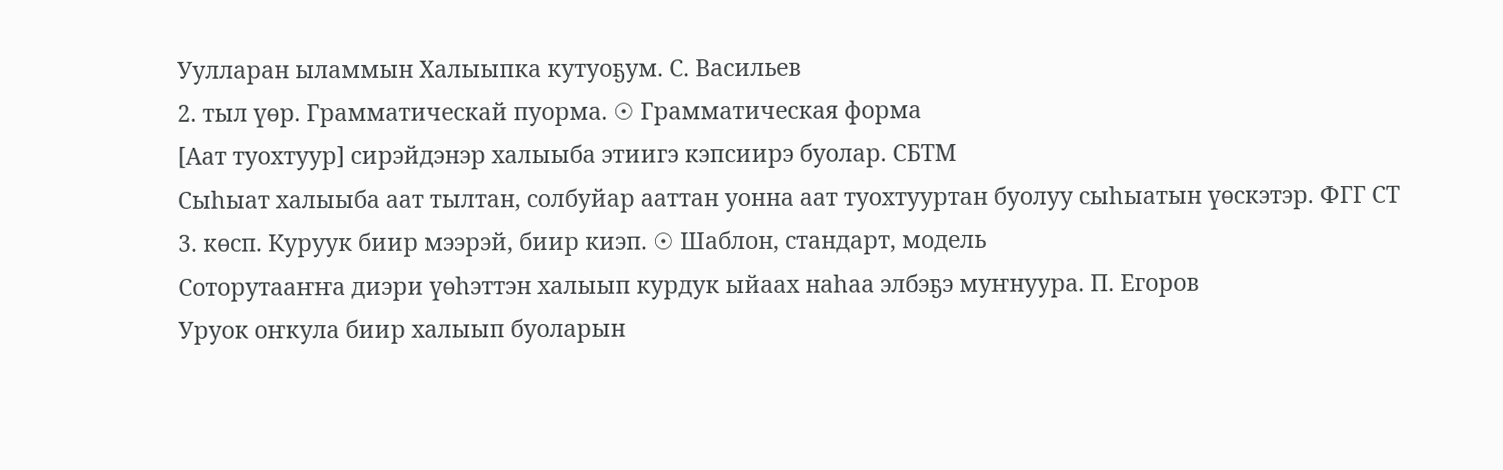Уулларан ыламмын Халыыпка кутуоҕум. С. Васильев
2. тыл үөр. Грамматическай пуорма. ☉ Грамматическая форма
[Аат туохтуур] сирэйдэнэр халыыба этиигэ кэпсиирэ буолар. СБТМ
Сыһыат халыыба аат тылтан, солбуйар ааттан уонна аат туохтууртан буолуу сыһыатын үөскэтэр. ФГГ СТ
3. көсп. Куруук биир мээрэй, биир киэп. ☉ Шаблон, стандарт, модель
Соторутааҥҥа диэри үөһэттэн халыып курдук ыйаах наһаа элбэҕэ муҥнуура. П. Егоров
Уруок оҥкула биир халыып буоларын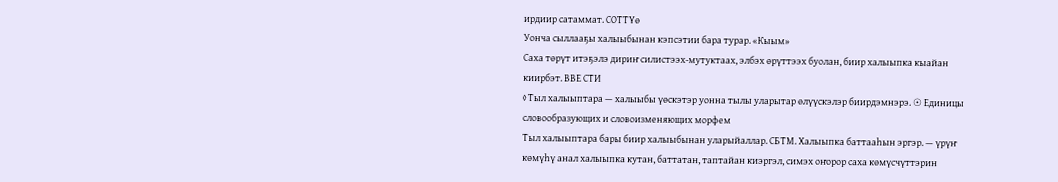ирдиир сатаммат. СОТТҮө
Уонча сыллааҕы халыыбынан кэпсэтии бара турар. «Кыым»
Саха төрүт итэҕэлэ дириҥ силистээх-мутуктаах, элбэх өрүттээх буолан, биир халыыпка кыайан киирбэт. ВВЕ СТИ
◊ Тыл халыыптара — халыыбы үөскэтэр уонна тылы уларытар өлүүскэлэр биирдэмнэрэ. ☉ Единицы словообразующих и словоизменяющих морфем
Тыл халыыптара бары биир халыыбынан уларыйаллар. СБТМ. Халыыпка баттааһын эргэр. — үрүҥ көмүһү анал халыыпка кутан, баттатан, таптайан киэргэл, симэх оҥорор саха көмүсчүттэрин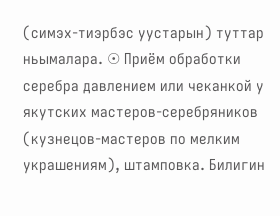(симэх-тиэрбэс уустарын) туттар ньымалара. ☉ Приём обработки серебра давлением или чеканкой у якутских мастеров-серебряников (кузнецов-мастеров по мелким украшениям), штамповка. Билигин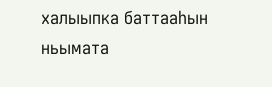халыыпка баттааһын ньымата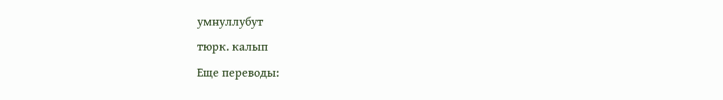умнуллубут
тюрк. калып
Еще переводы: